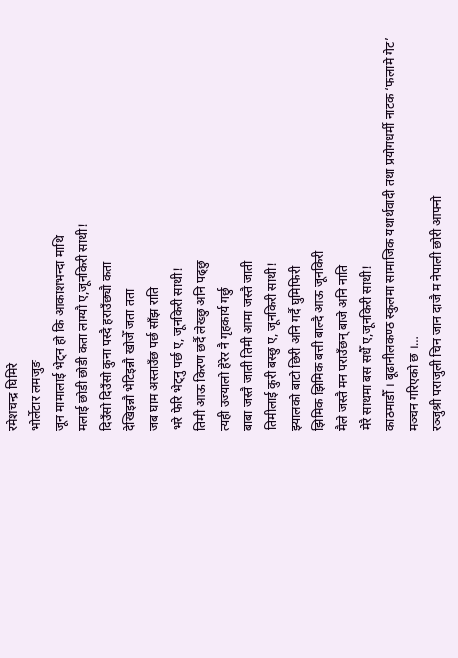रमेशचन्द्र घिमिरे
भोर्लेटार लमजुङ
जून मामालाई भेट्न हो कि आकाशभन्दा माथि
मलाई छोडी छोडी कता लाग्यौ ए,जूनकिरी साथी!
दिउँसो दिउँसो कुना पस्दै हराउँछ्यौ कता
देखिइन्नौ भेटिइन्नौ खोजेँ जता तता
जब घाम अस्ताउँछ पर्छ साँझ राति
भरे फेरि भेट्नु पर्छ ए, जूनकिरी साथी!
तिमी आऊ किरण छर्दै लेख्छु अनि पढ्छु
त्यही उज्यालो हेरेर नै गृहकार्य गर्छु
बाबा जस्तै जाती तिमी आमा जस्तै जाती
तिमीलाई कुरी बस्छु ए, जूनकिरी साथी!
झ्यालको बाटो छिरी अनि गर्दै घुमिफिरी
झिमिक झिमिक बत्ती बाल्दै आऊ जूनकिरी
मैले जस्तै मन पराउँछन् बाजे अनि नाति
मेरै साथमा बस सधैँ ए,जूनकिरी साथी!
काठमाडौँ । बूढानीलकण्ठ स्कुलमा सामाजिक यथार्थवादी तथा प्रयोगधर्मी नाटक ‘फलामे गेट’ मञ्चन गरिएको छ ।…
रञ्जुश्री पराजुली चिन जान दाजै म नेपाली छोरी आफ्नो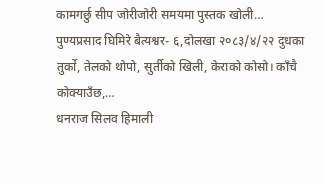कामगर्छु सीप जोरीजोरी समयमा पुस्तक खोली…
पुण्यप्रसाद घिमिरे बैत्यश्वर- ६,दोलखा २०८३/४/२२ दुधका तुर्को, तेलको थोपो, सुर्तीको खिली, केराको कोसो। काँचै कोक्याउँछ,…
धनराज सिलव हिमाली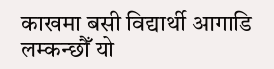काखमा बसी विद्यार्थी आगाडि लम्कन्छौँ यो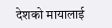देशको मायालाई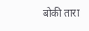बोकी तारा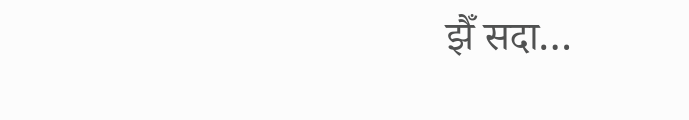झैँ सदा…